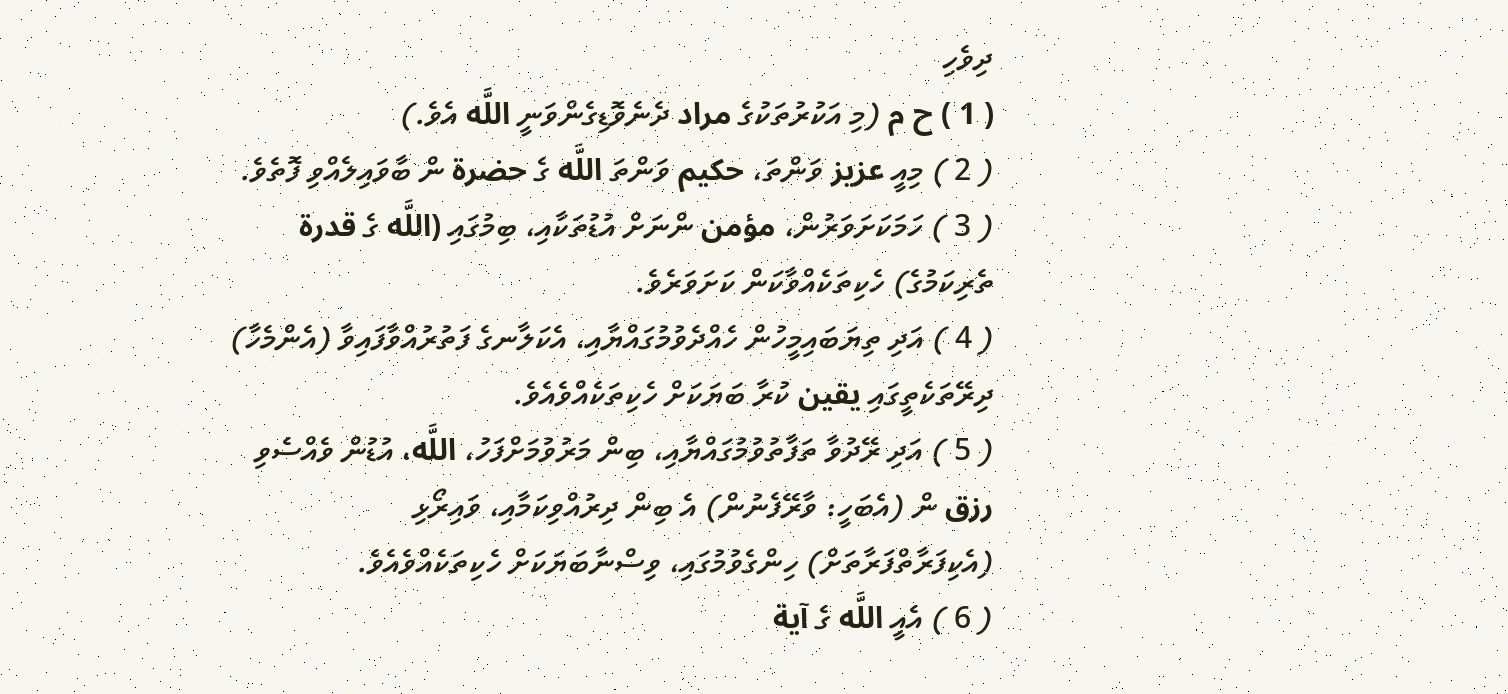ދިވެހި
( 1 ) ح م (މި އަކުރުތަކުގެ مراد ދެނެވޮޑިގެންވަނީ اللَّه އެވެ.)
( 2 ) މިއީ عزيز ވަންތަ، حكيم ވަންތަ اللَّه ގެ حضرة ން ބާވައިލެއްވި ފޮތެވެ.
( 3 ) ހަމަކަށަވަރުން، مؤمن ންނަށް އުޑުތަކާއި، ބިމުގައި (اللَّه ގެ قدرة ތެރިކަމުގެ) ހެކިތަކެއްވާކަން ކަށަވަރެވެ.
( 4 ) އަދި ތިޔަބައިމީހުން ހެއްދެވުމުގައްޔާއި، އެކަލާނގެ ފަތުރުއްވާފައިވާ (އެންމެހާ) ދިރޭތަކެތީގައި يقين ކުރާ ބަޔަކަށް ހެކިތަކެއްވެއެވެ.
( 5 ) އަދި ރޭދުވާ ތަފާތުވުމުގައްޔާއި، ބިން މަރުވުމަށްފަހު، اللَّه، އުޑުން ވެއްސެވި رزق ން (އެބަހީ: ވާރޭފެނުން) އެ ބިން ދިރުއްވިކަމާއި، ވައިރޯޅި (އެކިފަރާތްފަރާތަށް) ހިންގެވުމުގައި، ވިސްނާބަޔަކަށް ހެކިތަކެއްވެއެވެ.
( 6 ) އެއީ اللَّه ގެ آية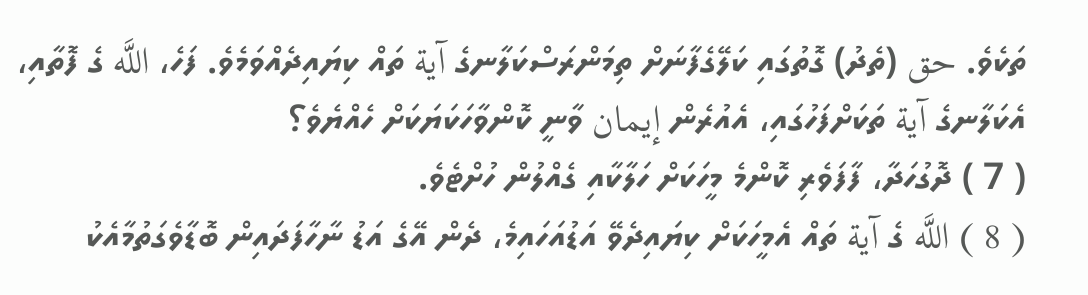ތަކެވެ. حق (ތެދު) ގޮތުގައި ކަލޭގެފާނަށް ތިމަންރަސްކަލާނގެ آية ތައް ކިޔައިދެއްވަމެވެ. ފަހެ، اللَّه ގެ ފޮތާއި، އެކަލާނގެ آية ތަކަށްފަހުގައި، އެއުރެން إيمان ވާނީ ކޮންވާހަކަޔަކަށް ހެއްޔެވެ؟
( 7 ) ދޮގުހަދާ، ފާފަވެރި ކޮންމެ މީހަކަށް ހަލާކާއި ގެއްލުން ހުށްޓެވެ.
( 8 ) اللَّه ގެ آية ތައް އެމީހަކަށް ކިޔައިދެވޭ އަޑުއަހައިމެ، ދެން އޭގެ އަޑު ނާހާފަދައިން ބޮޑާވެގަތުމާއެކު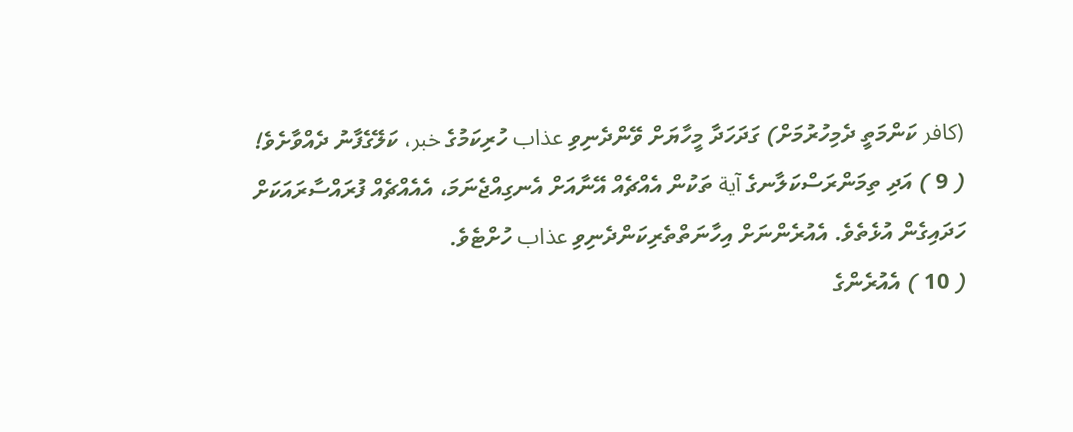(كافر ކަންމަތީ ދެމިހުރުމަށް) ގަދަހަދާ މީހާޔަށް ވޭންދެނިވި عذاب ހުރިކަމުގެ خبر، ކަލޭގެފާނު ދެއްވާށެވެ!
( 9 ) އަދި ތިމަންރަސްކަލާނގެ آية ތަކުން އެއްޗެއް އޭނާއަށް އެނގިއްޖެނަމަ، އެއެއްޗެއް ފުރައްސާރައަކަށް ހަދައިގެން އުޅެތެވެ. އެއުރެންނަށް އިހާނަތްތެރިކަންދެނިވި عذاب ހުށްޓެވެ.
( 10 ) އެއުރެންގެ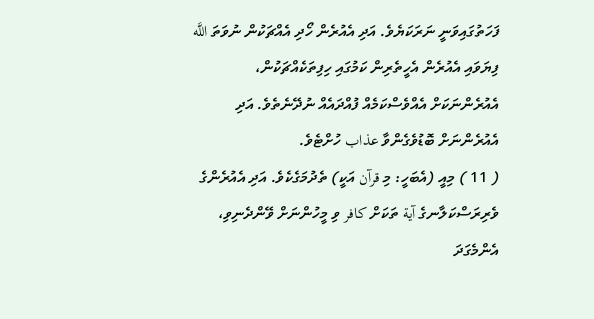ފަހަތުގައިވަނީ ނަރަކަޔެވެ. އަދި އެއުރެން ހޯދި އެއްޗަކުން ނުވަތަ اللَّه ފިޔަވައި އެއުރެން އެހީތެރިން ކަމުގައި ހިފިތަކެއްޗަކުން، އެއުރެންނަކަށް އެއްވެސްކަމެއް ފުއްދައެއް ނުދޭނެތެވެ. އަދި އެއުރެންނަށް ބޮޑުވެގެންވާ عذاب ހުށްޓެވެ.
( 11 ) މިއީ (އެބަހީ: މި قرآن އަކީ) ތެދުމަގެކެވެ. އަދި އެއުރެންގެ ވެރިރަސްކަލާނގެ آية ތަކަށް كافر ވި މީހުންނަށް ވޭންދެނިވި، އެންމެގަދަ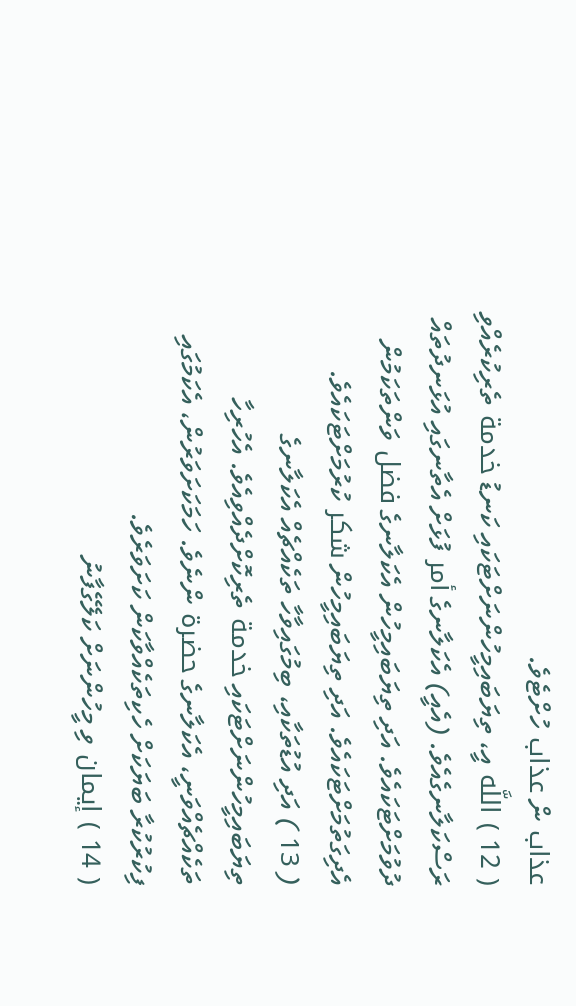عذاب ން عذاب ހުށްޓެވެ.
( 12 ) اللَّه އީ، ތިޔަބައިމީހުންނަށްޓަކައި ކަނޑު خدمة ތެރިކުރެއްވި ރަސްކަލާނގެއެވެ. (އެއީ) އެކަލާނގެ أمر ފުޅަށް އެތާނގައި އުޅަނދުތައް ދުވުމަށްޓަކައެވެ. އަދި ތިޔަބައިމީހުން އެކަލާނގެ فضل ވަންތަކަމުން އެދިގަތުމަށްޓަކައެވެ. އަދި ތިޔަބައިމީހުން شكر ކުރުމަށްޓަކައެވެ.
( 13 ) އަދި އުޑުތަކާއި، ބިމުގައިވާހާ ތަކެއްޗެއް އެކަލާނގެ ތިޔަބައިމީހުންނަށްޓަކައި خدمة ތެރިކޮށްދެއްވިއެވެ. އެހުރިހާ ތަކެއްޗެއްވަނީ، އެކަލާނގެ حضرة ންނެވެ. ހަމަކަށަވަރުން، އެކަމުގައި ފިކުރުކުރާ ބަޔަކަށް ހެކިތަކެއްވާކަން ކަށަވަރެވެ.
( 14 ) إيمان ވި މީހުންނަށް ކަލޭގެފާނު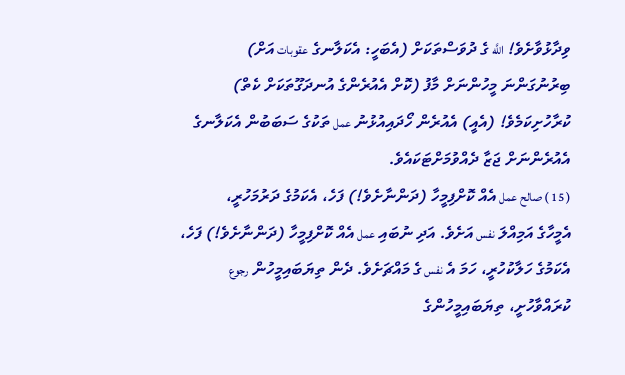ވިދާޅުވާށެވެ! اللَّه ގެ ދުވަސްތަކަށް (އެބަހީ: އެކަލާނގެ عقوبات އަށް) ބިރުނުގަންނަ މީހުންނަށް މާފު (ކޮށް އެއުރެންގެ އުނދަގޫތަކަށް ކެތް) ކުރާހުށިކަމެވެ! (އެއީ) އެއުރެން ހޯދައިއުޅުނު عمل ތަކުގެ ސަބަބުން އެކަލާނގެ އެއުރެންނަށް ޖަޒާ ދެއްވުމަށްޓަކައެވެ.
( 15 ) صالح عمل އެއް ކޮށްފިމީހާ (ދަންނާށެވެ!) ފަހެ، އެކަމުގެ ދަރުމަހުރީ، އެމީހާގެ އަމިއްލަ نفس އަށެވެ. އަދި ނުބައި عمل އެއް ކޮށްފިމީހާ (ދަންނާށެވެ!) ފަހެ، އެކަމުގެ ހަލާކުހުރީ، ހަމަ އެ نفس ގެ މައްޗަށެވެ. ދެން ތިޔަބައިމީހުން رجوع ކުރައްވާހުށީ، ތިޔަބައިމީހުންގެ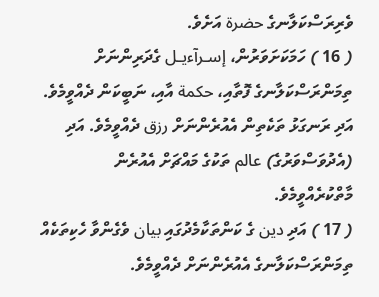ވެރިރަސްކަލާނގެ حضرة އަށެވެ.
( 16 ) ހަމަކަށަވަރުން، إسـرآءيـل ގެދަރިންނަށް ތިމަންރަސްކަލާނގެ ފޮތާއި، حكمة އާއި، ނަބީކަން ދެއްވީމެވެ. އަދި ރަނގަޅު ތަކެތިން އެއުރެންނަށް رزق ދެއްވީމެވެ. އަދި (އެދުވަސްވަރުގެ) عالم ތަކުގެ މައްޗަށް އެއުރެން މާތްކުރެއްވީމެވެ.
( 17 ) އަދި دين ގެ ކަންތަކާމެދުގައި بيان ވެގެންވާ ހެކިތަކެއް ތިމަންރަސްކަލާނގެ އެއުރެންނަށް ދެއްވީމެވެ.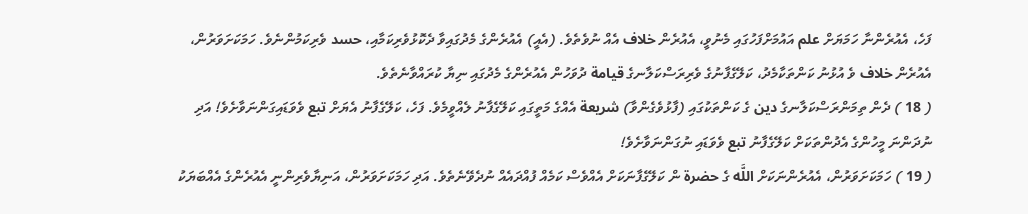ފަހެ، އެއުރެންނާ ހަމަޔަށް علم އައުމަށްފަހުގައި މެނުވީ، އެއުރެން خلاف އެއް ނުވެތެވެ. (އެއީ) އެއުރެންގެ މެދުގައިވާ ދެކޮޅުވެރިކަމާއި، حسد ވެރިކަމުންނެވެ. ހަމަކަށަވަރުން، އެއުރެން خلاف ވެ އުޅުނު ކަންތަކާމެދު، ކަލޭގެފާނުގެ ވެރިރަސްކަލާނގެ قيامة ދުވަހުން އެއުރެންގެ މެދުގައި ނިޔާ ކުރައްވާނެތެވެ.
( 18 ) ދެން ތިމަންރަސްކަލާނގެ دين ގެ ކަންތަކުގައި (ފާޅުވެގެންވާ) شريعة އެއްގެ މަތީގައި ކަލޭގެފާނު ލެއްވީމެވެ. ފަހެ، ކަލޭގެފާނު އެޔަށް تبع ވެވަޑައިގަންނަވާށެވެ! އަދި ނުދަންނަ މީހުންގެ އެދުންތަކަށް ކަލޭގެފާނު تبع ވެވަޑައި ނުގަންނަވާށެވެ!
( 19 ) ހަމަކަށަވަރުން، އެއުރެންނަކަށް اللَّه ގެ حضرة ން ކަލޭގެފާނަކަށް އެއްވެސް ކަމެއް ފުއްދައެއް ނުދެވޭނެތެވެ. އަދި ހަމަކަށަވަރުން، އަނިޔާވެރިންނީ އެއުރެންގެ އެއްބަޔަކު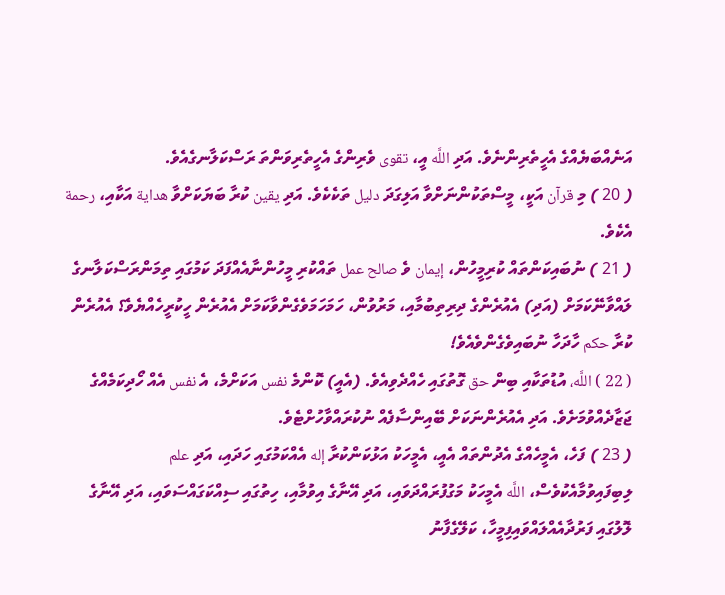އަނެއްބަޔެއްގެ އެހީތެރިންނެވެ. އަދި اللَّه އީ، تقوى ވެރިންގެ އެހީތެރިވަންތަ ރަސްކަލާނގެއެވެ.
( 20 ) މި قرآن އަކީ، މީސްތަކުންނަށްވާ އަލިގަދަ دليل ތަކެކެވެ. އަދި يقين ކުރާ ބަޔަކަށްވާ هداية އަކާއި، رحمة އެކެވެ.
( 21 ) ނުބައިކަންތައް ކުރިމީހުން، إيمان ވެ صالح عمل ތައްކުރި މީހުންނާއެއްފަދަ ކަމުގައި ތިމަންރަސްކަލާނގެ ލައްވާނޭކަމަށް (އަދި) އެއުރެންގެ ދިރިތިބުމާއި، މަރުވުން، ހަމަހަމަވެގެންވާކަމަށް އެއުރެން ހީކުރީހެއްޔެވެ؟ އެއުރެން ކުރާ حكم ހާދަހާ ނުބައިވެގެންވެއެވެ!
( 22 ) اللَّه، އުޑުތަކާއި ބިން حق ގޮތުގައި ހެއްދެވިއެވެ. (އެއީ) ކޮންމެ نفس އަކަށްމެ، އެ نفس އެއް ހޯދިކަމެއްގެ ޖަޒާދެއްވުމަށެވެ. އަދި އެއުރެންނަކަށް ބޭއިންސާފެއް ނުކުރައްވާހުށްޓެވެ.
( 23 ) ފަހެ، އެމީހެއްގެ އެދުންތައް އެއީ، އެމީހަކު އަޅުކަންކުރާ إله އެއްކަމުގައި ހަދައި، އަދި علم ލިބިފައިވުމާއެކުވެސް، اللَّه އެމީހަކު މަގުފުރައްދަވައި، އަދި އޭނާގެ އިވުމާއި، ހިތުގައި ސިއްކަގައްސަވައި، އަދި އޭނާގެ ލޮލުގައި ފަރުދާއެއްލައްވައިފިމީހާ، ކަލޭގެފާނު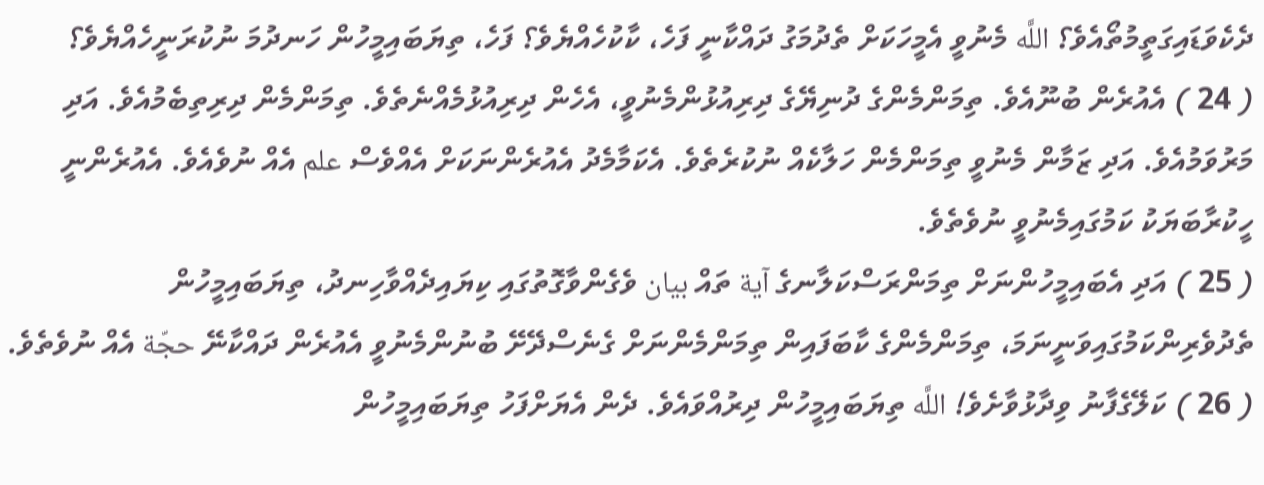ދެކެވަޑައިގަތީމުތޯއެވެ؟ اللَّه މެނުވީ އެމީހަކަށް ތެދުމަގު ދައްކާނީ ފަހެ، ކާކުހެއްޔެވެ؟ ފަހެ، ތިޔަބައިމީހުން ހަނދުމަ ނުކުރަނީހެއްޔެވެ؟
( 24 ) އެއުރެން ބުނޫއެވެ. ތިމަންމެންގެ ދުނިޔޭގެ ދިރިއުޅުންމެނުވީ، އެހެން ދިރިއުޅުމެއްނެތެވެ. ތިމަންމެން ދިރިތިބެމުއެވެ. އަދި މަރުވަމުއެވެ. އަދި ޒަމާން މެނުވީ ތިމަންމެން ހަލާކެއް ނުކުރެތެވެ. އެކަމާމެދު އެއުރެންނަކަށް އެއްވެސް علم އެއް ނުވެއެވެ. އެއުރެންނީ ހީކުރާބަޔަކު ކަމުގައިމެނުވީ ނުވެތެވެ.
( 25 ) އަދި އެބައިމީހުންނަށް ތިމަންރަސްކަލާނގެ آية ތައް بيان ވެގެންވާގޮތުގައި ކިޔައިދެއްވާހިނދު، ތިޔަބައިމީހުން ތެދުވެރިންކަމުގައިވަނީނަމަ، ތިމަންމެންގެ ކާބަފައިން ތިމަންމެންނަށް ގެނެސްދޭށޭ ބުނުންމެނުވީ އެއުރެން ދައްކާނޭ حجّة އެއް ނުވެތެވެ.
( 26 ) ކަލޭގެފާނު ވިދާޅުވާށެވެ! اللَّه ތިޔަބައިމީހުން ދިރުއްވައެވެ. ދެން އެޔަށްފަހު ތިޔަބައިމީހުން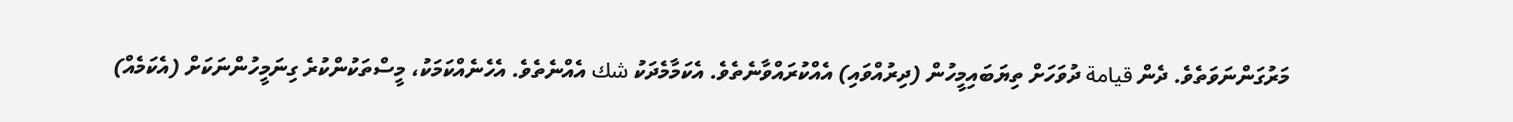މަރުގަންނަވަތެވެ. ދެން قيامة ދުވަހަށް ތިޔަބައިމީހުން (ދިރުއްވައި) އެއްކުރައްވާނެތެވެ. އެކަމާމެދަކު شك އެއްނެތެވެ. އެހެނެއްކަމަކު، މީސްތަކުންކުރެ ގިނަމީހުންނަކަށް (އެކަމެއް)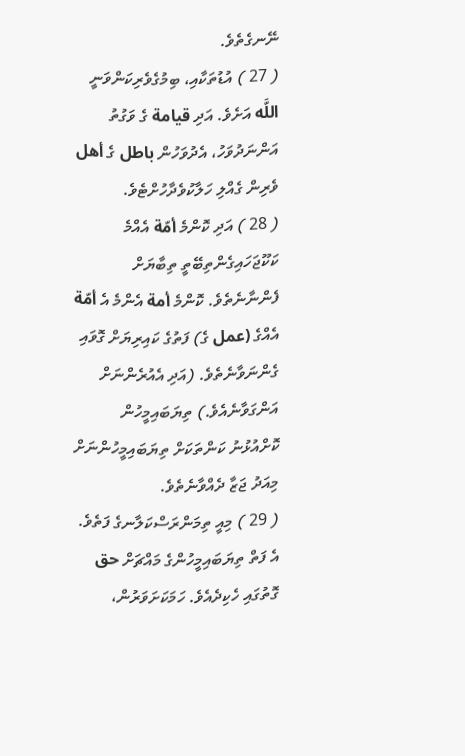ނޭނގެތެވެ.
( 27 ) އުޑުތަކާއި، ބިމުގެވެރިކަންވަނީ اللَّه އަށެވެ. އަދި قيامة ގެ ވަގުތު އަންނަދުވަހު، އެދުވަހުން باطل ގެ أهل ވެރިން ގެއްލި ހަލާކުވެދާހުށްޓެވެ.
( 28 ) އަދި ކޮންމެ أمّة އެއްމެ ކަކޫޖަހައިގެންތިބޭތީ ތިބާޔަށް ފެންނާނެތެވެ. ކޮންމެ أمة އެންމެ އެ أمّة އެއްގެ (عمل ގެ) ފަތުގެ ކައިރިޔަށް ގޮވައި ގެންނަވާނެތެވެ. (އަދި އެއުރެންނަށް އަންގަވާނެއެވެ.) ތިޔަބައިމީހުން ކޮށްއުޅުނު ކަންތަކަށް ތިޔަބައިމީހުންނަށް މިއަދު ޖަޒާ ދެއްވާނެތެވެ.
( 29 ) މިއީ ތިމަންރަސްކަލާނގެ ފަތެވެ. އެ ފަތް ތިޔަބައިމީހުންގެ މައްޗަށް حق ގޮތުގައި ހެކިދެއެވެ. ހަމަކަށަވަރުން،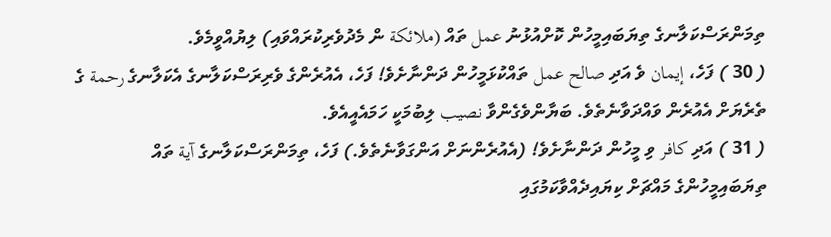ތިމަންރަސްކަލާނގެ ތިޔަބައިމީހުން ކޮށްއުޅުނު عمل ތައް (ملائكة ން މެދުވެރިކުރައްވައި) ލިޔުއްވީމެވެ.
( 30 ) ފަހެ، إيمان ވެ އަދި صالح عمل ތައްކުޅަމީހުން ދަންނާށެވެ! ފަހެ، އެއުރެންގެ ވެރިރަސްކަލާނގެ އެކަލާނގެ رحمة ގެ ތެރެޔަށް އެއުރެން ވައްދަވާނެތެވެ. ބަޔާންވެގެންވާ نصيب ލިބުމަކީ ހަމައެއީއެވެ.
( 31 ) އަދި كافر ވި މީހުން ދަންނާށެވެ! (އެއުރެންނަށް އަންގަވާނެތެވެ.) ފަހެ، ތިމަންރަސްކަލާނގެ آية ތައް ތިޔަބައިމީހުންގެ މައްޗަށް ކިޔައިދެއްވާކަމުގައި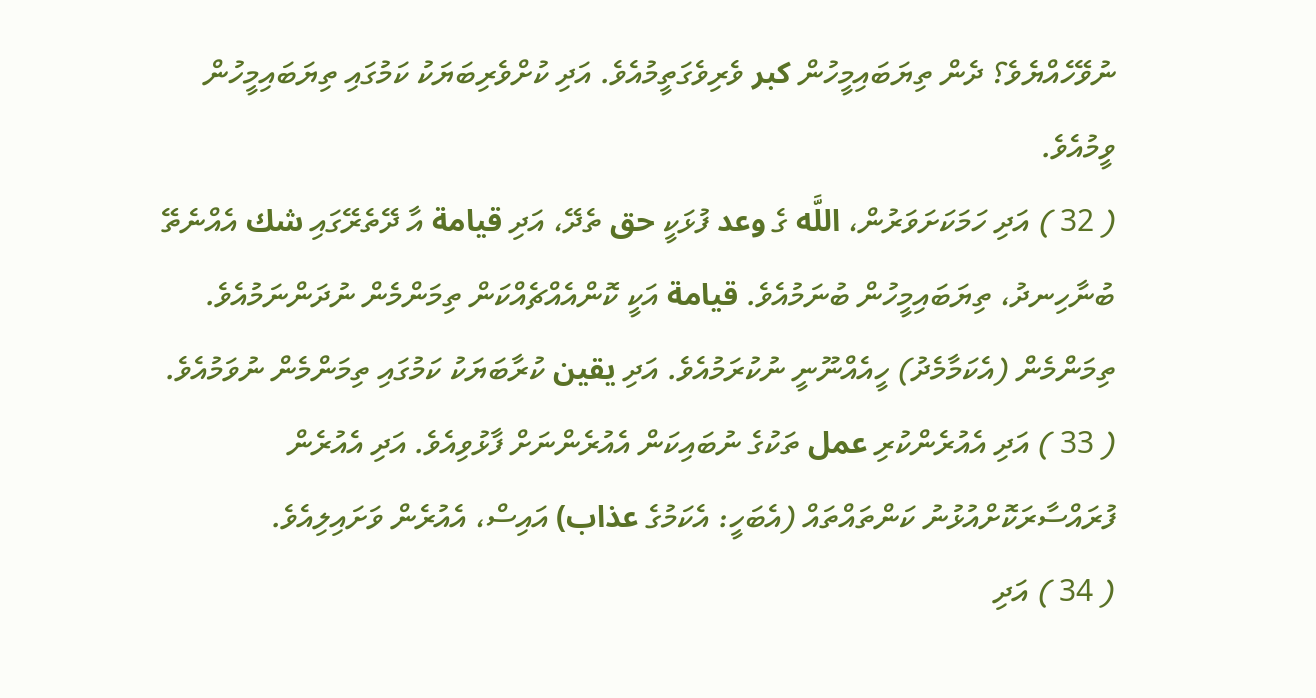ނުވޭހެއްޔެވެ؟ ދެން ތިޔަބައިމީހުން كبر ވެރިވެގަތީމުއެވެ. އަދި ކުށްވެރިބަޔަކު ކަމުގައި ތިޔަބައިމީހުން ވީމުއެވެ.
( 32 ) އަދި ހަމަކަށަވަރުން، اللَّه ގެ وعد ފުޅަކީ حق ތެދޭ، އަދި قيامة އާ ދޭތެރޭގައި شك އެއްނެތޭ ބުނާހިނދު، ތިޔަބައިމީހުން ބުނަމުއެވެ. قيامة އަކީ ކޮންއެއްޗެއްކަން ތިމަންމެން ނުދަންނަމުއެވެ. ތިމަންމެން (އެކަމާމެދު) ހީއެއްނޫނީ ނުކުރަމުއެވެ. އަދި يقين ކުރާބަޔަކު ކަމުގައި ތިމަންމެން ނުވަމުއެވެ.
( 33 ) އަދި އެއުރެންކުރި عمل ތަކުގެ ނުބައިކަން އެއުރެންނަށް ފާޅުވިއެވެ. އަދި އެއުރެން ފުރައްސާރަކޮށްއުޅުނު ކަންތައްތައް (އެބަހީ: އެކަމުގެ عذاب) އައިސް، އެއުރެން ވަށައިލިއެވެ.
( 34 ) އަދި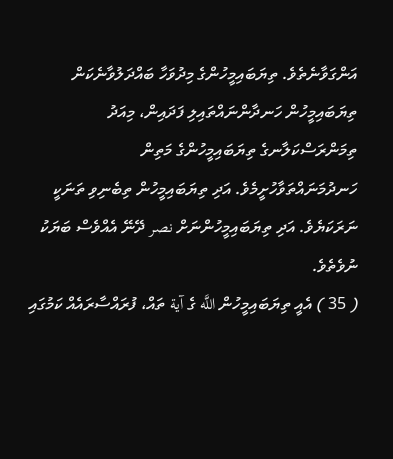އަންގަވާނެތެވެ. ތިޔަބައިމީހުންގެ މިދުވަހާ ބައްދަލުވާނެކަން ތިޔަބައިމީހުން ހަނދާންނައްތައިލި ފަދައިން، މިއަދު ތިމަންރަސްކަލާނގެ ތިޔަބައިމީހުންގެ މަތިން ހަނދުމަނައްތަވާހުށީމެވެ. އަދި ތިޔަބައިމީހުން ތިބެނިވި ތަނަކީ ނަރަކަޔެވެ. އަދި ތިޔަބައިމީހުންނަށް نصر ދޭނޭ އެއްވެސް ބަޔަކު ނުވެތެވެ.
( 35 ) އެއީ ތިޔަބައިމީހުން اللَّه ގެ آية ތައް، ފުރައްސާރައެއް ކަމުގައި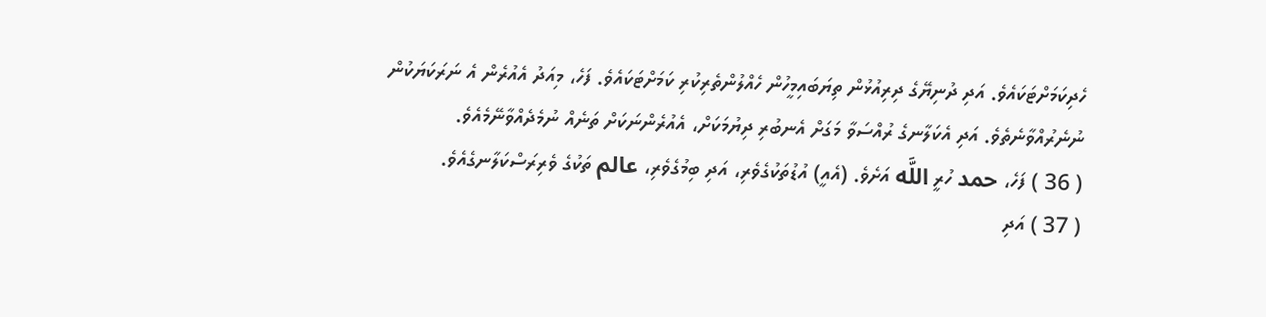ހެދިކަމަށްޓަކައެވެ. އަދި ދުނިޔޭގެ ދިރިއުޅުން ތިޔަބައިމީހުން ހެއްލުންތެރިކުރި ކަމަށްޓަކައެވެ. ފަހެ، މިއަދު އެއުރެން އެ ނަރަކަޔަކުން ނުނެރުއްވާނެތެވެ. އަދި އެކަލާނގެ ރުއްސަވާ މަގަށް އެނބުރި ދިޔުމަކަށް، އެއުރެންނަކަށް ތަނެއް ނުމެދެއްވާނޭމެއެވެ.
( 36 ) ފަހެ، حمد ހުރީ اللَّه އަށެވެ. (އެއީ) އުޑުތަކުގެވެރި، އަދި ބިމުގެވެރި، عالم ތަކުގެ ވެރިރަސްކަލާނގެއެވެ.
( 37 ) އަދި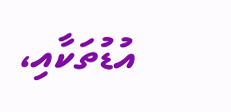އުޑުތަކާއި،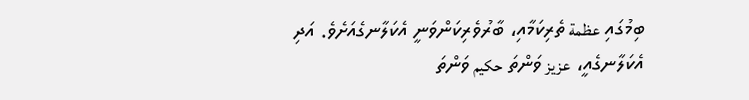ބިމުގައި عظمة ތެރިކަމާއި، ބާރުވެރިކަންވަނީ އެކަލާނގެއަށެވެ. އަދި އެކަލާނގެއީ، عزيز ވަންތަ حكيم ވަންތަ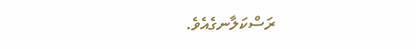ރަސްކަލާނގެއެވެ.